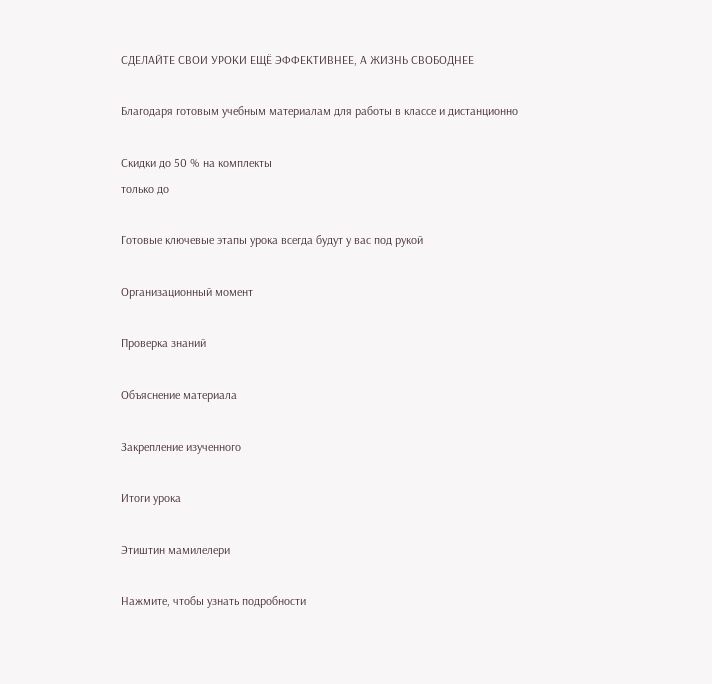СДЕЛАЙТЕ СВОИ УРОКИ ЕЩЁ ЭФФЕКТИВНЕЕ, А ЖИЗНЬ СВОБОДНЕЕ

Благодаря готовым учебным материалам для работы в классе и дистанционно

Скидки до 50 % на комплекты
только до

Готовые ключевые этапы урока всегда будут у вас под рукой

Организационный момент

Проверка знаний

Объяснение материала

Закрепление изученного

Итоги урока

Этиштин мамилелери

Нажмите, чтобы узнать подробности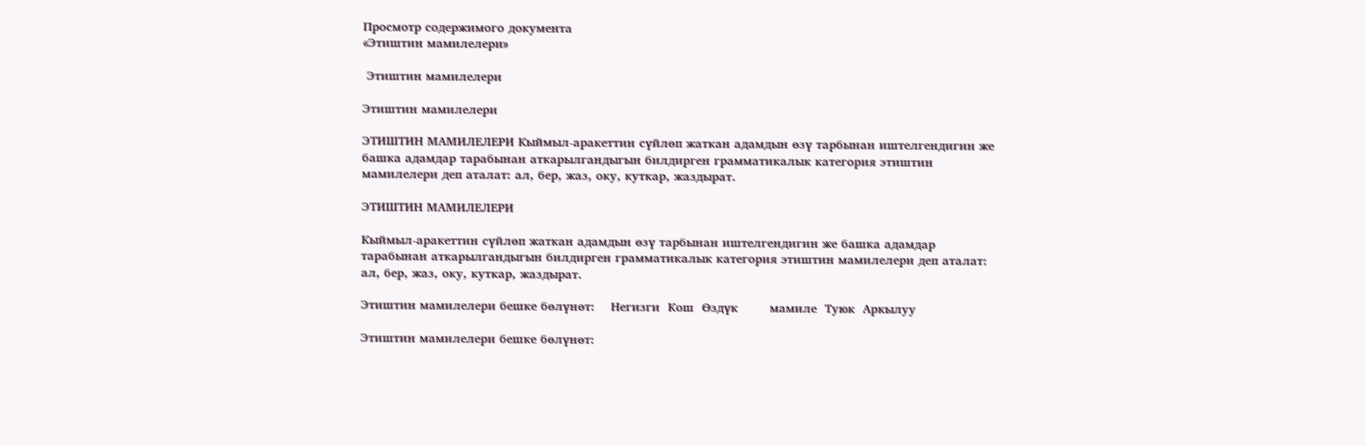Просмотр содержимого документа
«Этиштин мамилелери»

 Этиштин мамилелери

Этиштин мамилелери

ЭТИШТИН МАМИЛЕЛЕРИ Кыймыл-аракеттин сүйлөп жаткан адамдын өзү тарбынан иштелгендигин же башка адамдар тарабынан аткарылгандыгын билдирген грамматикалык категория этиштин мамилелери деп аталат: ал, бер, жаз, оку, куткар, жаздырат.

ЭТИШТИН МАМИЛЕЛЕРИ

Кыймыл-аракеттин сүйлөп жаткан адамдын өзү тарбынан иштелгендигин же башка адамдар тарабынан аткарылгандыгын билдирген грамматикалык категория этиштин мамилелери деп аталат: ал, бер, жаз, оку, куткар, жаздырат.

Этиштин мамилелери бешке бөлүнөт:    Негизги  Кош  Өздүк        мамиле  Туюк  Аркылуу

Этиштин мамилелери бешке бөлүнөт: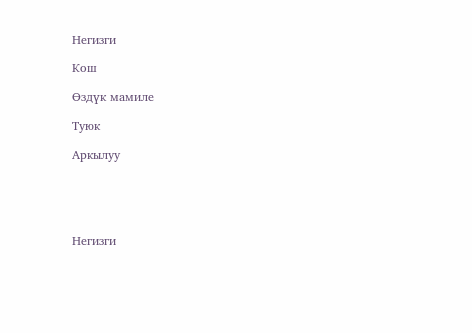Негизги

Кош

Өздүк мамиле

Туюк

Аркылуу





Негизги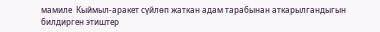мамиле  Кыймыл-аракет сүйлөп жаткан адам тарабынан аткарылгандыгын билдирген этиштер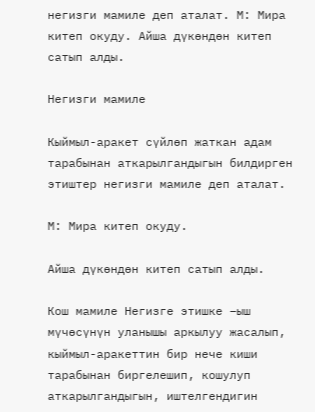негизги мамиле деп аталат. М: Мира китеп окуду. Айша дүкөндөн китеп сатып алды.

Негизги мамиле

Кыймыл-аракет сүйлөп жаткан адам тарабынан аткарылгандыгын билдирген этиштер негизги мамиле деп аталат.

М: Мира китеп окуду.

Айша дүкөндөн китеп сатып алды.

Кош мамиле Негизге этишке –ыш мүчөсүнүн уланышы аркылуу жасалып, кыймыл-аракеттин бир нече киши тарабынан биргелешип, кошулуп аткарылгандыгын, иштелгендигин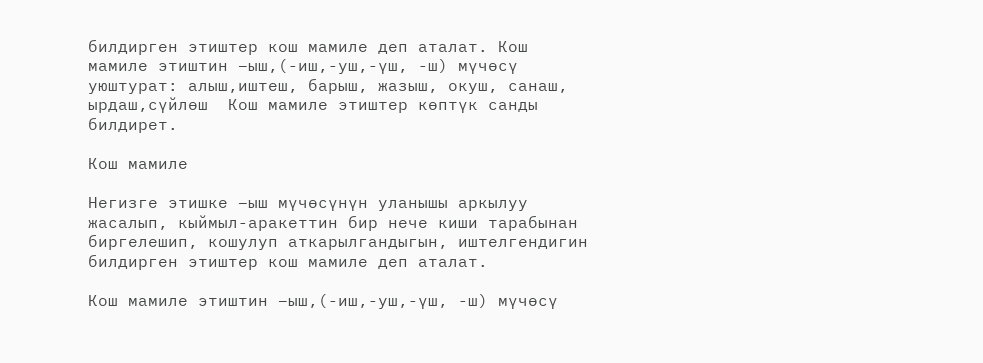билдирген этиштер кош мамиле деп аталат. Кош мамиле этиштин –ыш,(-иш,-уш,-үш, -ш) мүчөсү уюштурат: алыш,иштеш, барыш, жазыш, окуш, санаш, ырдаш,сүйлөш  Кош мамиле этиштер көптүк санды билдирет.

Кош мамиле

Негизге этишке –ыш мүчөсүнүн уланышы аркылуу жасалып, кыймыл-аракеттин бир нече киши тарабынан биргелешип, кошулуп аткарылгандыгын, иштелгендигин билдирген этиштер кош мамиле деп аталат.

Кош мамиле этиштин –ыш,(-иш,-уш,-үш, -ш) мүчөсү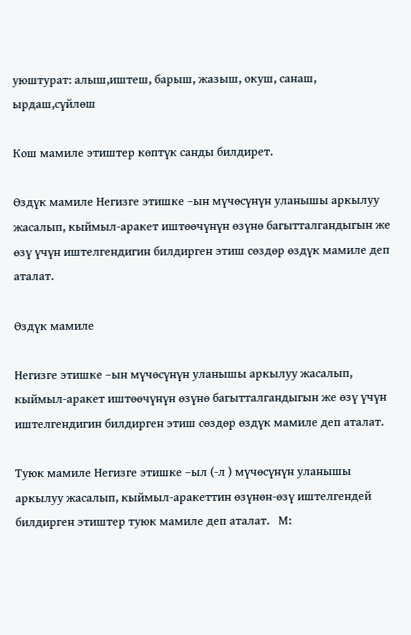уюштурат: алыш,иштеш, барыш, жазыш, окуш, санаш, ырдаш,сүйлөш

Кош мамиле этиштер көптүк санды билдирет.

Өздүк мамиле Негизге этишке –ын мүчөсүнүн уланышы аркылуу жасалып, кыймыл-аракет иштөөчүнүн өзүнө багытталгандыгын же өзү үчүн иштелгендигин билдирген этиш сөздөр өздүк мамиле деп аталат.

Өздүк мамиле

Негизге этишке –ын мүчөсүнүн уланышы аркылуу жасалып, кыймыл-аракет иштөөчүнүн өзүнө багытталгандыгын же өзү үчүн иштелгендигин билдирген этиш сөздөр өздүк мамиле деп аталат.

Туюк мамиле Негизге этишке –ыл (-л ) мүчөсүнүн уланышы аркылуу жасалып, кыймыл-аракеттин өзүнөн-өзү иштелгендей билдирген этиштер туюк мамиле деп аталат.   М: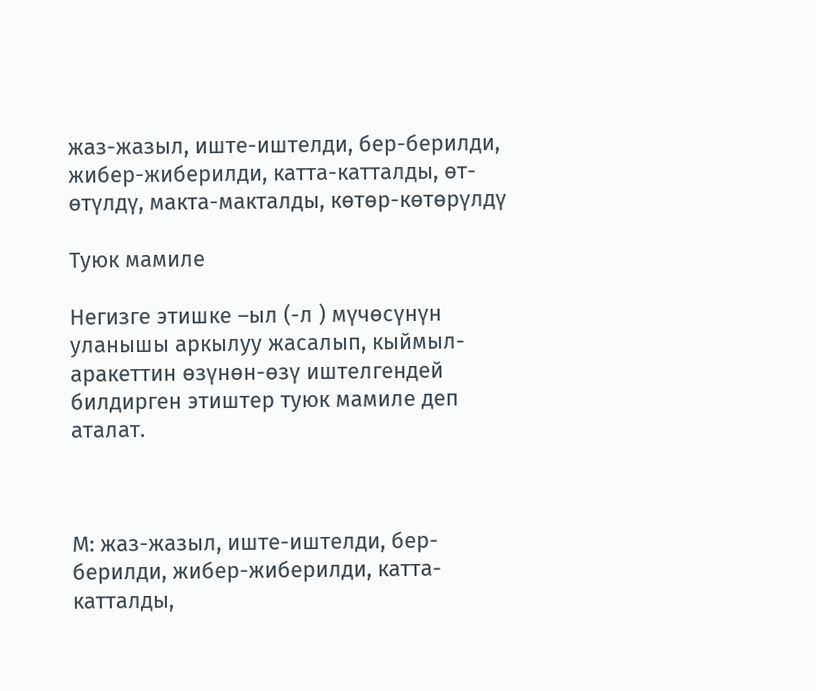жаз-жазыл, иште-иштелди, бер-берилди, жибер-жиберилди, катта-катталды, өт-өтүлдү, макта-макталды, көтөр-көтөрүлдү

Туюк мамиле

Негизге этишке –ыл (-л ) мүчөсүнүн уланышы аркылуу жасалып, кыймыл-аракеттин өзүнөн-өзү иштелгендей билдирген этиштер туюк мамиле деп аталат.



М: жаз-жазыл, иште-иштелди, бер-берилди, жибер-жиберилди, катта-катталды,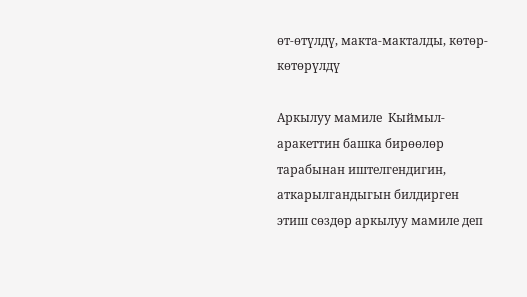өт-өтүлдү, макта-макталды, көтөр-көтөрүлдү

Аркылуу мамиле  Кыймыл-аракеттин башка бирөөлөр тарабынан иштелгендигин, аткарылгандыгын билдирген этиш сөздөр аркылуу мамиле деп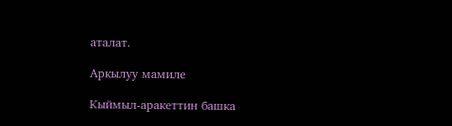аталат.

Аркылуу мамиле

Кыймыл-аракеттин башка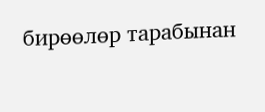бирөөлөр тарабынан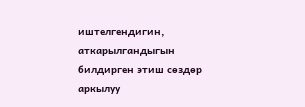иштелгендигин, аткарылгандыгын билдирген этиш сөздөр аркылуу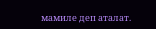мамиле деп аталат.